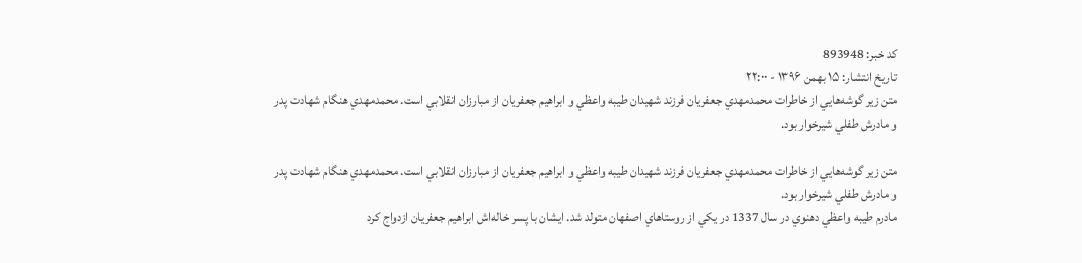کد خبر: 893948
تاریخ انتشار: ۱۵ بهمن ۱۳۹۶ - ۲۲:۰۰
متن زير گوشه‌هايي از خاطرات محمدمهدي جعفريان فرزند شهيدان طيبه واعظي و ابراهيم جعفريان از مبارزان انقلابي است. محمدمهدي هنگام شهادت پدر و مادرش طفلي شيرخوار بود.

متن زير گوشه‌هايي از خاطرات محمدمهدي جعفريان فرزند شهيدان طيبه واعظي و ابراهيم جعفريان از مبارزان انقلابي است. محمدمهدي هنگام شهادت پدر و مادرش طفلي شيرخوار بود.
مادرم طيبه واعظي دهنوي در سال 1337 در يكي از روستاهاي اصفهان متولد شد. ايشان با پسر خاله‌اش ابراهيم جعفريان ازدواج كرد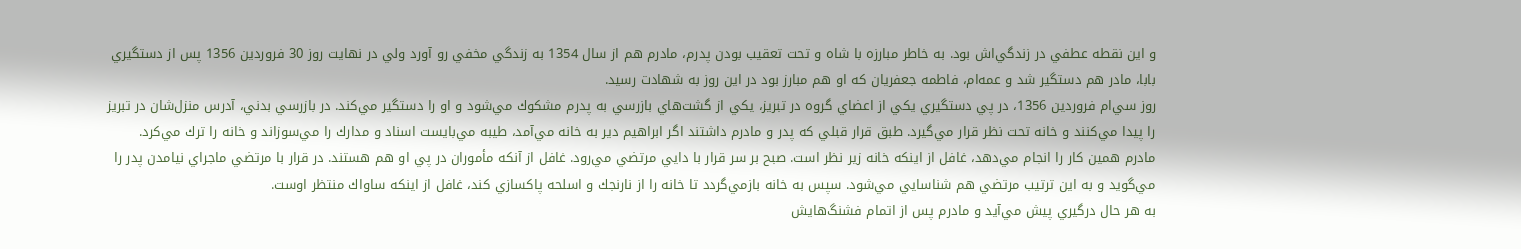و اين نقطه عطفي در زندگي‌اش بود. به خاطر مبارزه با شاه و تحت تعقيب بودن پدرم، مادرم هم از سال 1354 به زندگي مخفي رو آورد ولي در نهايت روز 30 فروردين 1356 پس از دستگيري بابا، مادر هم دستگير شد و عمه‌ام، فاطمه جعفريان كه او هم مبارز بود در اين روز به شهادت رسيد.
روز سي‌ام فروردين 1356، در پي دستگيري يكي از اعضاي گروه در تبريز، يكي از گشت‌هاي بازرسي به پدرم مشكوك مي‌شود و او را دستگير مي‌كند. در بازرسي بدني، آدرس منزل‌شان در تبريز را پيدا مي‌كنند و خانه تحت‌ نظر قرار مي‌گيرد. طبق قرار قبلي كه پدر و مادرم داشتند اگر ابراهيم دير به خانه مي‌آمد، طيبه مي‌بايست اسناد و مدارك را مي‌سوزاند و خانه را ترك مي‌كرد.
مادرم همين كار را انجام مي‌دهد، غافل از اينكه خانه زير نظر است. صبح بر سر قرار با دايي مرتضي مي‌رود. غافل از آنكه مأموران در پي او هم هستند. در قرار با مرتضي ماجراي نيامدن پدر را مي‌گويد و به اين ترتيب مرتضي هم شناسايي مي‌شود. سپس به خانه بازمي‌گردد تا خانه را از نارنجك و اسلحه پاكسازي كند، غافل از اينكه ساواك منتظر اوست.
به هر حال درگيري پيش مي‌آيد و مادرم پس از اتمام فشنگ‌هايش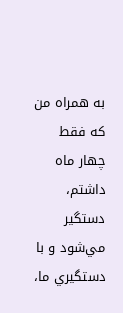به همراه من كه فقط چهار ماه داشتم، دستگير مي‌شود و با دستگيري ما،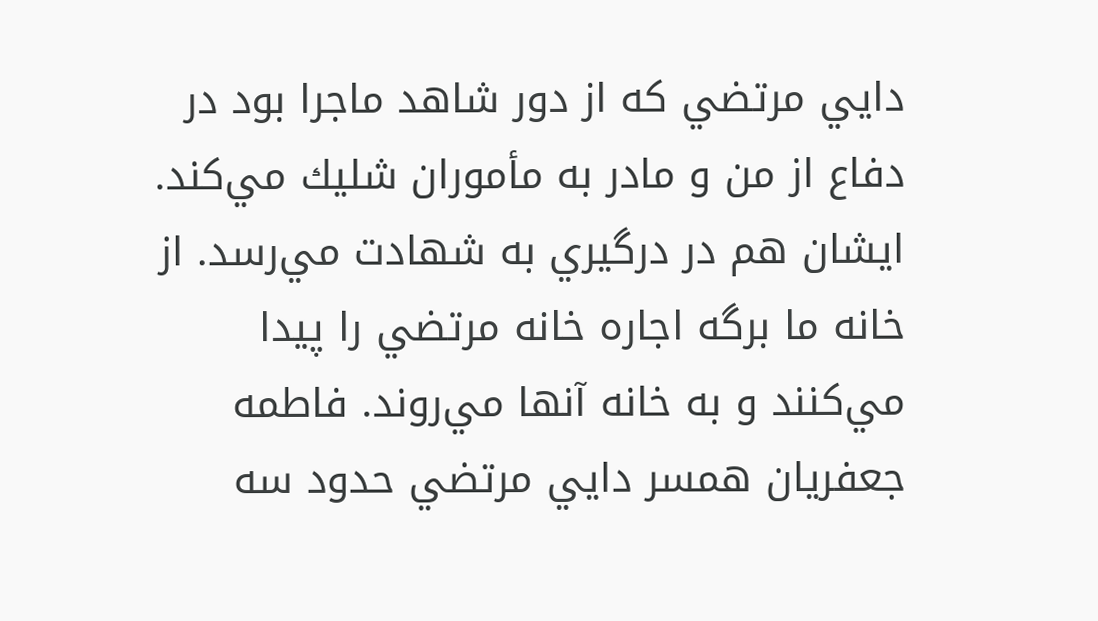دايي مرتضي كه از دور شاهد ماجرا بود در دفاع از من و مادر به مأموران شليك مي‌كند. ايشان هم در درگيري به شهادت مي‌رسد. از خانه ما برگه اجاره خانه مرتضي را پيدا مي‌كنند و به خانه آنها مي‌روند. فاطمه جعفريان همسر دايي مرتضي حدود سه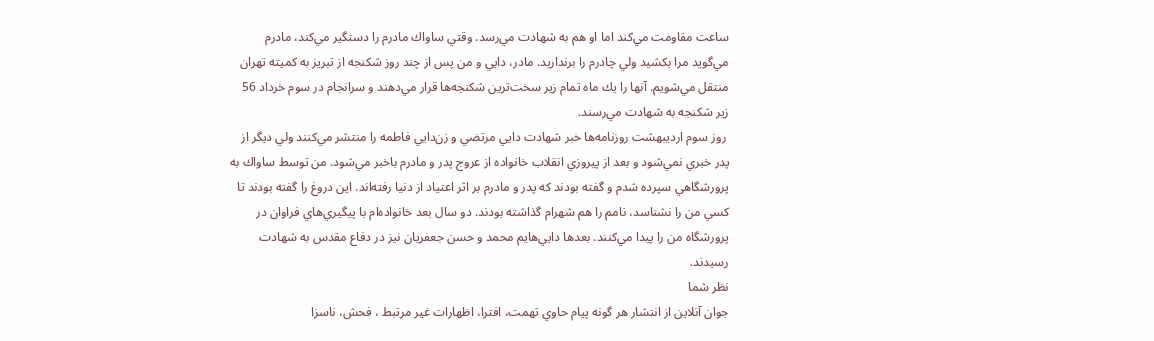ساعت مقاومت مي‌كند اما او هم به شهادت مي‌رسد. وقتي ساواك مادرم را دستگير مي‌كند، مادرم مي‌گويد مرا بكشيد ولي چادرم را برنداريد. مادر، دايي و من پس از چند روز شكنجه از تبريز به كميته تهران منتقل مي‌شويم. آنها را يك ماه تمام زير سخت‌ترين شكنجه‌ها قرار مي‌دهند و سرانجام در سوم خرداد 56 زير شكنجه به شهادت مي‌رسند.
 روز سوم ارديبهشت روزنامه‌ها خبر شهادت دايي مرتضي و زن‌دايي فاطمه را منتشر مي‌كنند ولي ديگر از پدر خبري نمي‌شود و بعد از پيروزي انقلاب خانواده از عروج پدر و مادرم باخبر مي‌شود. من توسط ساواك به پرورشگاهي سپرده شدم و گفته بودند كه پدر و مادرم بر اثر اعتياد از دنيا رفته‌اند. اين دروغ را گفته بودند تا كسي من را نشناسد، نامم را هم شهرام گذاشته بودند. دو سال بعد خانواده‌ام با پيگيري‌هاي فراوان در پرورشگاه من را پيدا مي‌كنند. بعدها دايي‌هايم محمد و حسن جعفريان نيز در دفاع مقدس به شهادت رسيدند.
نظر شما
جوان آنلاين از انتشار هر گونه پيام حاوي تهمت، افترا، اظهارات غير مرتبط ، فحش، ناسزا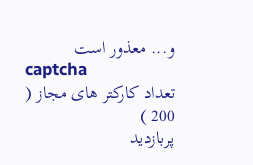و... معذور است
captcha
تعداد کارکتر های مجاز ( 200 )
پربازدید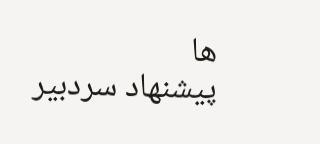ها
پیشنهاد سردبیر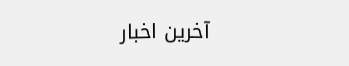آخرین اخبار